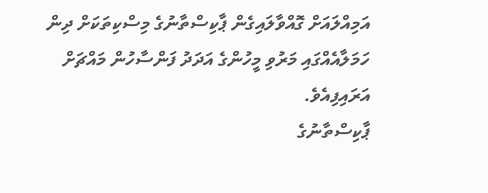އަމިއްލައަށް ގޮއްވާލައިގެން ޕާކިސްތާނުގެ މިސްކިތަކަށް ދިން ހަމަލާއެއްގައި މަރުވި މީހުންގެ އަދަދު ފަންސާހުން މައްޗަށް އަރައިފިއެވެ.
ޕާކިސްތާނުގެ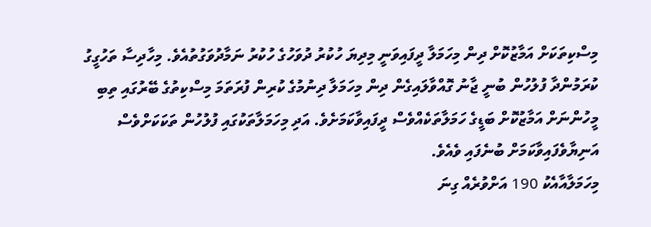މިސްކިތަކަށް އަމާޒުކޮށް ދިން މިހަމަލާ ދީފައިވަނީ މިދިޔަ ހުކުރު ދުވަހުގެ ހުކުރު ނަމާދުވަގުތުއެވެ. މިހާދިސާ ތަހުގީގު ކުރަމުންދާ ފުލުހުން ބުނީ ޖާނު ގޮއްވާލައިގެން ދިން މިހަމަލާ ދިނުމުގެ ކުރިން ފުރަތަމަ މިސްކިތުގެ ބޭރުގައި ތިބި މީހުންނަށް އަމާޒުކޮށް ބަޑީގެ ހަމަލާތަކެއްވެސް ދީފައިވާކަމަށެވެ. އަދި މިހަމަލާތަކުގައި ފުލުހުން ތަކަކަށްވެސް އަނިޔާވެފައިވާކަމަށް ބުނެފައި ވެއެވެ.
މިހަމަލާއާއެކު 190 އަށްވުރެއް ގިނަ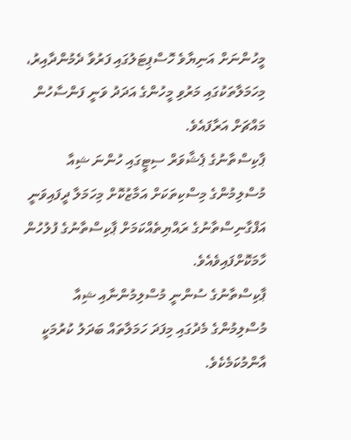މީހުންނަށް އަނިޔާވެ ހޮސްޕިޓަލުގައި ފަރުވާ ދެމުންދާއިރު، މިހަމަލާތަކުގައި މަރުވި މީހުންގެ އަދަދު ވަނީ ފަންސާހުން މައްޗަށް އަރާފައެވެ.
ޕާކިސްތާނުގެ ޕެޝާވަރް ސިޓީގައި ހުންނަ ޝިއާ މުސްލިމުންގެ މިސްކިތަކަށް އަމާޒުކޮށް މިހަމަލާ ދީފައިވަނީ އަފްގާނިސްތާނުގެ ރައްޔިތެއްކަމަށް ޕާކިސްތާނުގެ ފުލުހުން ހާމަކޮށްފައިވެއެވެ.
ޕާކިސްތާނުގެ ސުންނީ މުސްލިމުންނާއި ޝިއާ މުސްލިމުންގެ މެދުގައި މިފަދަ ހަމަލާތައް ބަދަލު ކުރުމަކީ އާންމުކަމެކެވެ.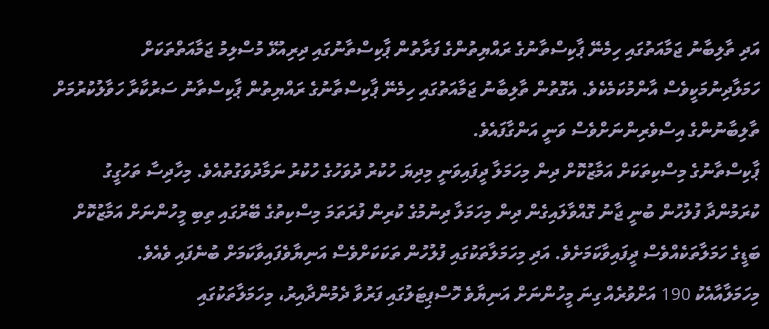އަދި ތާލިބާނު ޖަމާއަތުގައި ހިމެނޭ ޕާކިސްތާނުގެ ރައްޔިތުންގެ ފަރާތުން ޕާކިސްތާނުގައި ދިރިއުޅޭ މުސްލިމު ޖަމާއަތްތަކަށް ހަމަލާދިނުމަކީވެސް އާންމުކަމެކެވެ. އެގޮތުން ތާލިބާނު ޖަމާއަތުގައި ހިމެނޭ ޕާކިސްތާނުގެ ރައްޔިތުން ޕާކިސްތާނު ސަރުކާރާ ހަވާލުކުރުމަށް ތާލިބާނުންގެ އިސްވެރިންނަށްވެސް ވަނީ އަންގާފައެވެ.
ޕާކިސްތާނުގެ މިސްކިތަކަށް އަމާޒުކޮށް ދިން މިހަމަލާ ދީފައިވަނީ މިދިޔަ ހުކުރު ދުވަހުގެ ހުކުރު ނަމާދުވަގުތުއެވެ. މިހާދިސާ ތަހުގީގު ކުރަމުންދާ ފުލުހުން ބުނީ ޖާނު ގޮއްވާލައިގެން ދިން މިހަމަލާ ދިނުމުގެ ކުރިން ފުރަތަމަ މިސްކިތުގެ ބޭރުގައި ތިބި މީހުންނަށް އަމާޒުކޮށް ބަޑީގެ ހަމަލާތަކެއްވެސް ދީފައިވާކަމަށެވެ. އަދި މިހަމަލާތަކުގައި ފުލުހުން ތަކަކަށްވެސް އަނިޔާވެފައިވާކަމަށް ބުނެފައި ވެއެވެ.
މިހަމަލާއާއެކު 190 އަށްވުރެއް ގިނަ މީހުންނަށް އަނިޔާވެ ހޮސްޕިޓަލުގައި ފަރުވާ ދެމުންދާއިރު، މިހަމަލާތަކުގައި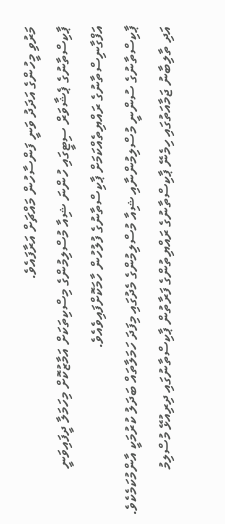މަރުވި މީހުންގެ އަދަދު ވަނީ ފަންސާހުން މައްޗަށް އަރާފައެވެ.
ޕާކިސްތާނުގެ ޕެޝާވަރް ސިޓީގައި ހުންނަ ޝިއާ މުސްލިމުންގެ މިސްކިތަކަށް އަމާޒުކޮށް މިހަމަލާ ދީފައިވަނީ އަފްގާނިސްތާނުގެ ރައްޔިތެއްކަމަށް ޕާކިސްތާނުގެ ފުލުހުން ހާމަކޮށްފައިވެއެވެ.
ޕާކިސްތާނުގެ ސުންނީ މުސްލިމުންނާއި ޝިއާ މުސްލިމުންގެ މެދުގައި މިފަދަ ހަމަލާތައް ބަދަލު ކުރުމަކީ އާންމުކަމެކެވެ.
އަދި ތާލިބާނު ޖަމާއަތުގައި ހިމެނޭ ޕާކިސްތާނުގެ ރައްޔިތުންގެ ފަރާތުން ޕާކިސްތާނުގައި ދިރިއުޅޭ މުސްލިމު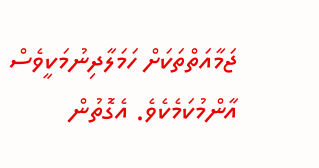ޖަމާއަތްތަކަށް ހަމަލާދިނުމަކީވެސް އާންމުކަމެކެވެ. އެގޮތުން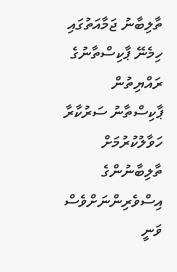ތާލިބާނު ޖަމާއަތުގައި ހިމެނޭ ޕާކިސްތާނުގެ ރައްޔިތުން ޕާކިސްތާނު ސަރުކާރާ ހަވާލުކުރުމަށް ތާލިބާނުންގެ އިސްވެރިންނަށްވެސް ވަނީ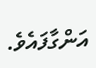އަންގާފައެވެ.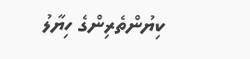ކިޔުންތެރިންގެ ހިޔާލު